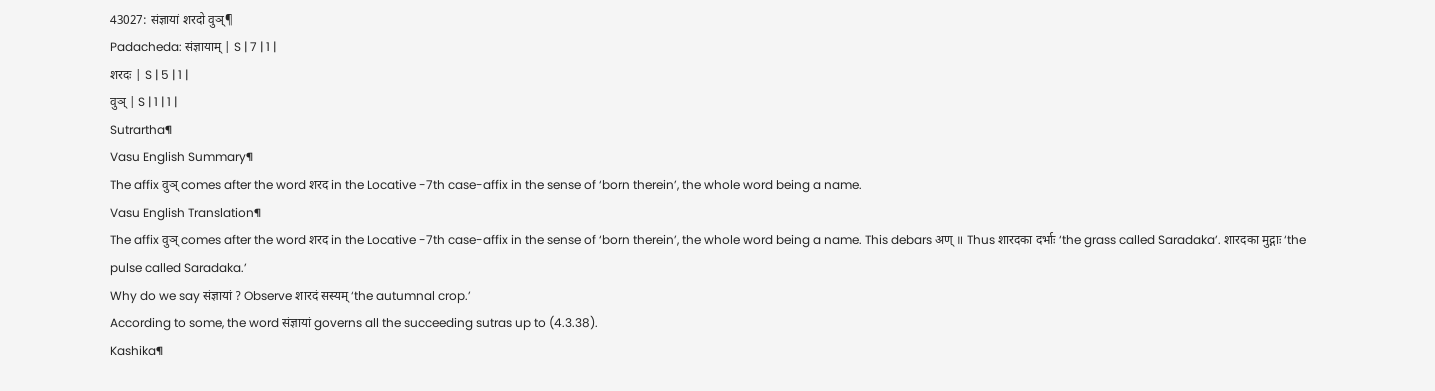43027: संज्ञायां शरदो वुञ्¶
Padacheda: संज्ञायाम् | S | 7 | 1 |
शरदः | S | 5 | 1 |
वुञ् | S | 1 | 1 |
Sutrartha¶
Vasu English Summary¶
The affix वुञ् comes after the word शरद in the Locative -7th case-affix in the sense of ‘born therein’, the whole word being a name.
Vasu English Translation¶
The affix वुञ् comes after the word शरद in the Locative -7th case-affix in the sense of ‘born therein’, the whole word being a name. This debars अण् ॥ Thus शारदका दर्भाः ‘the grass called Saradaka’. शारदका मुद्गाः ‘the pulse called Saradaka.’
Why do we say संज्ञायां ? Observe शारदं सस्यम् ‘the autumnal crop.’
According to some, the word संज्ञायां governs all the succeeding sutras up to (4.3.38).
Kashika¶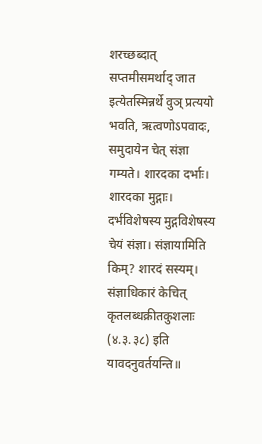शरच्छब्दात् सप्तमीसमर्थाद् जात इत्येतस्मिन्नर्थे वुञ् प्रत्ययो भवति, ऋत्वणोऽपवादः, समुदायेन चेत् संज्ञा गम्यते। शारदका दर्भाः। शारदका मुद्गाः। दर्भविशेषस्य मुद्गविशेषस्य चेयं संज्ञा। संज्ञायामिति किम्? शारदं सस्यम्। संज्ञाधिकारं केचित् कृतलब्धक्रीतकुशलाः (४.३.३८) इति यावदनुवर्तयन्ति॥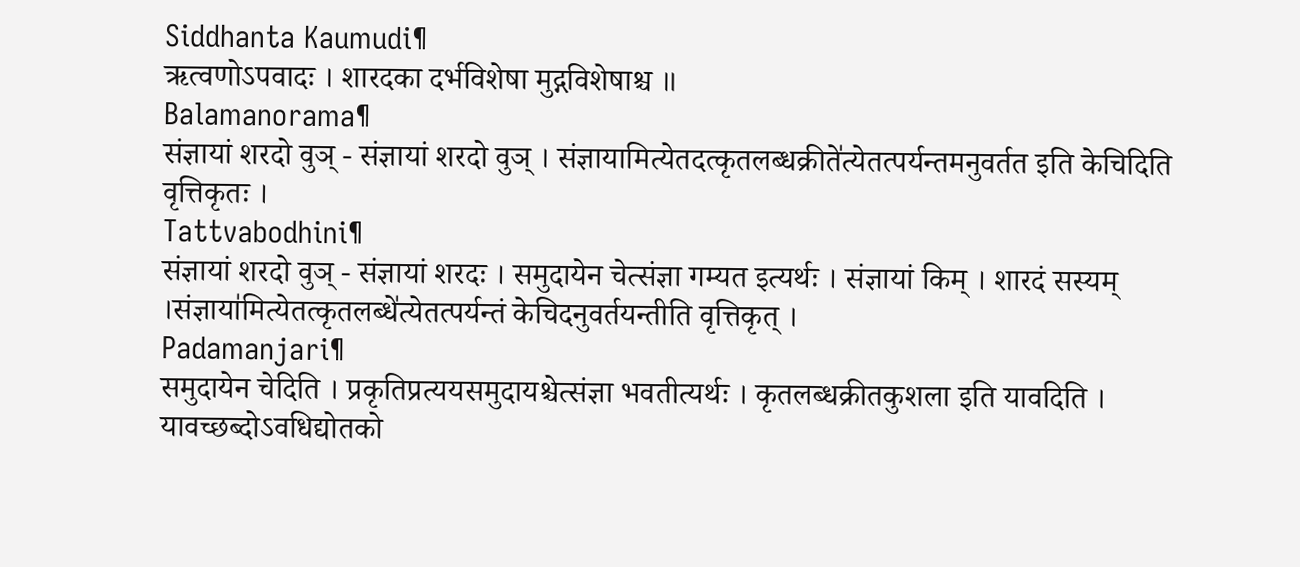Siddhanta Kaumudi¶
ऋत्वणोऽपवादः । शारदका दर्भविशेषा मुद्गविशेषाश्च ॥
Balamanorama¶
संज्ञायां शरदो वुञ् - संज्ञायां शरदो वुञ् । संज्ञायामित्येतदत्कृतलब्धक्रीते॑त्येतत्पर्यन्तमनुवर्तत इति केचिदिति वृत्तिकृतः ।
Tattvabodhini¶
संज्ञायां शरदो वुञ् - संज्ञायां शरदः । समुदायेन चेत्संज्ञा गम्यत इत्यर्थः । संज्ञायां किम् । शारदं सस्यम् ।संज्ञाया॑मित्येतत्कृतलब्धे॑त्येतत्पर्यन्तं केचिदनुवर्तयन्तीति वृत्तिकृत् ।
Padamanjari¶
समुदायेन चेदिति । प्रकृतिप्रत्ययसमुदायश्चेत्संज्ञा भवतीत्यर्थः । कृतलब्धक्रीतकुशला इति यावदिति । यावच्छब्दोऽवधिद्योतको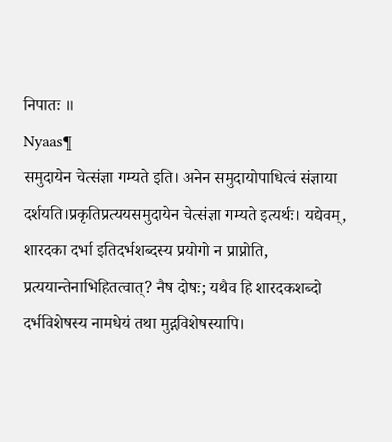निपातः ॥
Nyaas¶
समुदायेन चेत्संज्ञा गम्यते इति। अनेन समुदायोपाधित्वं संज्ञाया दर्शयति।प्रकृतिप्रत्ययसमुदायेन चेत्संज्ञा गम्यते इत्यर्थः। यद्येवम्, शारदका दर्भा इतिदर्भशब्दस्य प्रयोगो न प्राप्नोति, प्रत्ययान्तेनाभिहितत्वात्? नैष दोषः; यथैव हि शारदकशब्दो दर्भविशेषस्य नामधेयं तथा मुद्गविशेषस्यापि।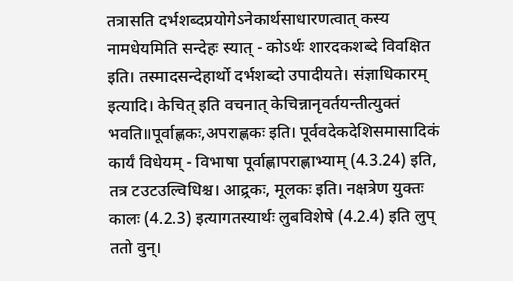तत्रासति दर्भशब्दप्रयोगेऽनेकार्थसाधारणत्वात् कस्य नामधेयमिति सन्देहः स्यात् - कोऽर्थः शारदकशब्दे विवक्षित इति। तस्मादसन्देहार्थो दर्भशब्दो उपादीयते। संज्ञाधिकारम् इत्यादि। केचित् इति वचनात् केचिन्नानृवर्तयन्तीत्युक्तं भवति॥पूर्वाह्णकः,अपराह्णकः इति। पूर्ववदेकदेशिसमासादिकं कार्यं विधेयम् - विभाषा पूर्वाह्णापराह्णाभ्याम् (4.3.24) इति, तत्र टउटउल्विधिश्च। आद्र्रकः, मूलकः इति। नक्षत्रेण युक्तः कालः (4.2.3) इत्यागतस्यार्थः लुबविशेषे (4.2.4) इति लुप् ततो वुन्।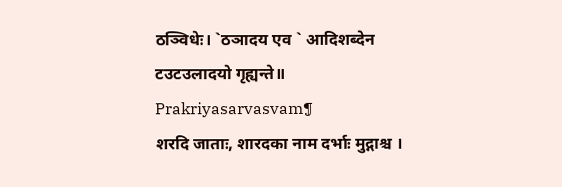ठञ्विधेः। `ठञादय एव ` आदिशब्देन टउटउलादयो गृह्यन्ते॥
Prakriyasarvasvam¶
शरदि जाताः, शारदका नाम दर्भाः मुद्गाश्च ।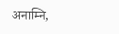अनाम्नि,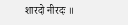शारदो नीरदः ॥